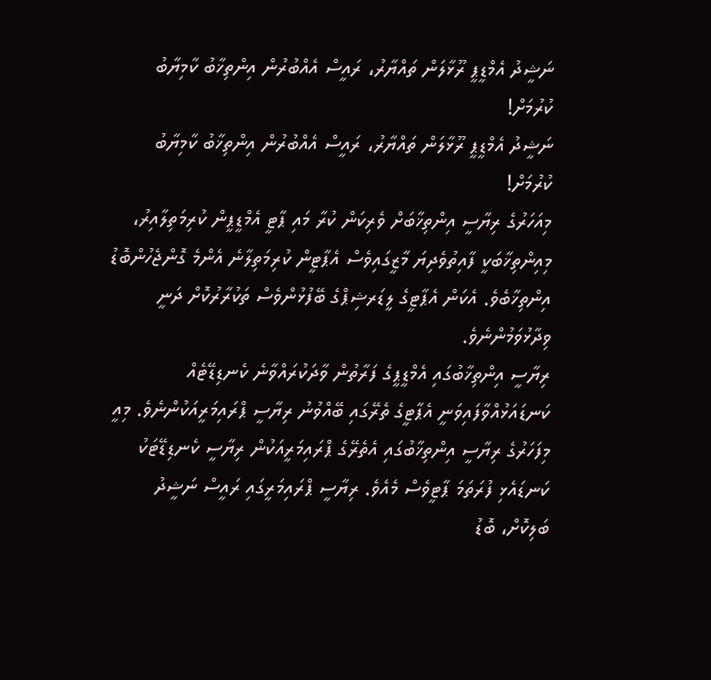ނަޝީދު އެމްޑީޕީ ރޫޅާލަން ތައްޔާރު، ރައީސް އެއްބުރުން އިންތިޚާބު ކާމިޔާބު ކުރުމަށް!
ނަޝީދު އެމްޑީޕީ ރޫޅާލަން ތައްޔާރު، ރައީސް އެއްބުރުން އިންތިޚާބު ކާމިޔާބު ކުރުމަށް!
މިއަހަރުގެ ރިޔާސީ އިންތިޚާބަށް ވެރިކަން ކުރާ މައި ޕާޓީ އެމްޑީޕީން ކުރިމަތިލާއިރު، މިއިންތިޚާބަކީ ފާއިތުވެދިޔަ މާޒީގައިވެސް އެޕާޓީން ކުރިމަތިލާނެ އެންމެ ގޮންޖެހުންބޮޑު އިންތިޚާބެވެ. އެކަން އެޕާޓީގެ ލީޑަރޝިޕްގެ ބޭފުޅުންވެސް ތަކުރާރުކޮށް ދަނީ ވިދާޅުވަމުންނެވެ.
ރިޔާސީ އިންތިޚާބުގައި އެމްޑީޕީގެ ފަރާތުން ވާދަކުރައްވާނެ ކެނޑިޑޭޓެއް ކަނޑައަޅުއްވާފައިވަނީ އެޕާޓީގެ ތެރޭގައި ބޭއްވުނު ރިޔާސީ ޕްރައިމަރީއަކުންނެވެ. މިއީ މިފަހަރުގެ ރިޔާސީ އިންތިޚާބުގައި އެތެރޭގެ ޕްރައިމަރީއަކުން ރިޔާސީ ކެނޑިޑޭޓަކު ކަނޑައެޅި ފުރަތަމަ ޕާޓީވެސް މެއެވެ. ރިޔާސީ ޕްރައިމަރީގައި ރައީސް ނަޝީދު ބަލިކޮށް، ބޮޑު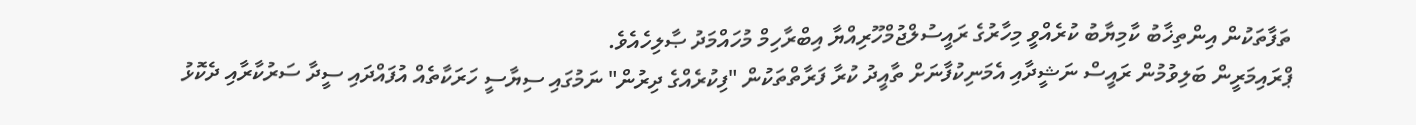ތަފާތަކުން އިންތިޚާބު ކާމިޔާބު ކުރެއްވީ މިހާރުގެ ރައީސުލްޖުމްހޫރިއްޔާ އިބްރާހިމް މުހައްމަދު ޞާލިހެއެވެ.
ޕްރައިމަރީން ބަލިވުމުން ރައީސް ނަޝީދާއި އެމަނިކުފާނަށް ތާއީދު ކުރާ ފަރާތްތަކުން "ފިކުރެއްގެ ދިރުން" ނަމުގައި ސިޔާސީ ހަރަކާތެއް އުފައްދައި ސީދާ ސަރުކާރާއި ދެކޮޅު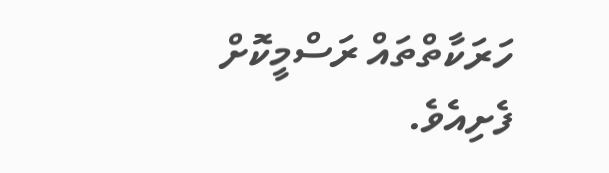ހަރަކާތްތައް ރަސްމީކޮށް ފެށިއެވެ.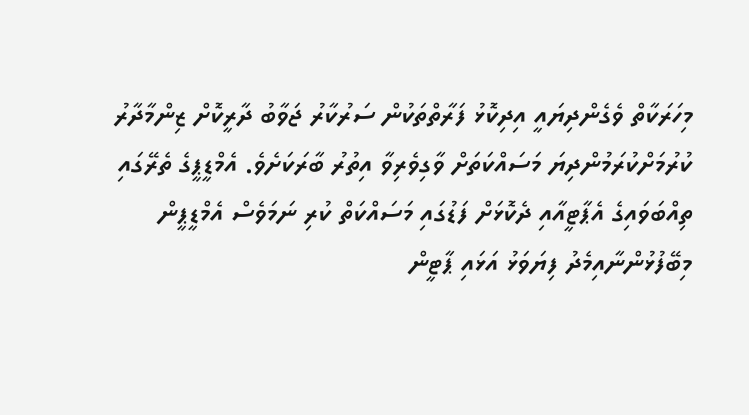މިހަރަކާތް ވެގެންދިޔައީ އިދިކޮޅު ފަރާތްތަކުން ސަރުކާރު ޖަވާބު ދާރީކޮށް ޒިންމާދާރު ކުރުމަށްކުރަމުންދިޔަ މަސައްކަތަށް ވާގިވެރިވާ އިތުރު ބާރަކަށެވެ. އެމްޑީޕީގެ ތެރޭގައި ތިއްބަވައިގެ އެޕާޓީއާއި ދެކޮޅަށް ފަޑުގައި މަސައްކަތް ކުރި ނަމަވެސް އެމްޑީޕީން މިބޭފުޅުންނާއިމެދު ފިޔަވަޅު އަޅައި ޕާޓީން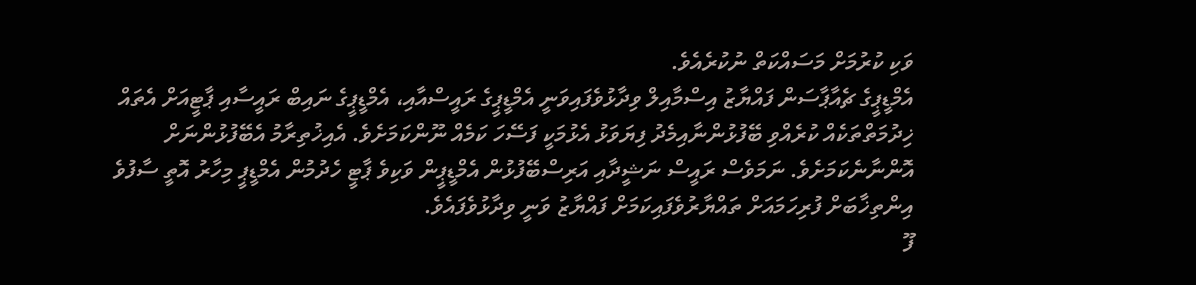ވަކި ކުރުމަށް މަސައްކަތް ނުކުރެއެވެ.
އެމްޑީޕީގެ ޗެއާޕާސަން ފައްޔާޒު އިސްމާއިލް ވިދާޅުވެފައިވަނީ އެމްޑީޕީގެ ރައީސްއާއި، އެމްޑީޕީގެ ނައިބް ރައީސާއި ޕާޓީއަށް އެތައް ޚިދުމަތްތަކެއް ކުރެއްވި ބޭފުޅުންނާއިމެދު ފިޔަވަޅު އެޅުމަކީ ފަސޭހަ ކަމެއް ނޫންކަމަށެވެ. އެއިޚުތިރާމު އެބޭފުޅުންނަށް އޮންނާނެކަމަށެވެ. ނަމަވެސް ރައީސް ނަޝީދާއި އަރިސްބޭފުޅުން އެމްޑީޕީން ވަކިވެ ޕާޓީ ހެދުމުން އެމްޑީޕީ މިހާރު އޮތީ ސާފުވެ އިންތިޚާބަށް ފުރިހަމައަށް ތައްޔާރުވެފައިކަމަށް ފައްޔާޒު ވަނީ ވިދާޅުވެފައެވެ.
ފޫ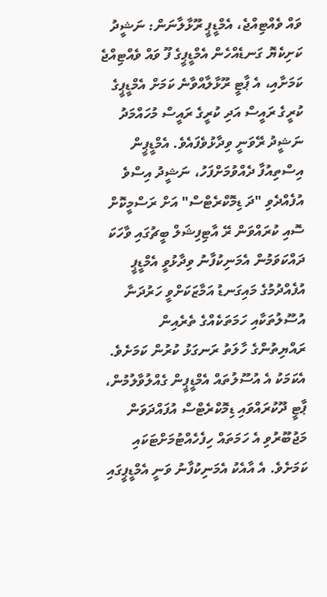ވައް ވެއްޓިއްޖެ، އެމްޑީޕީ ރޫޅާލާނަން: ނަޝީދު
ކަށިކެޔޮ ގަނޑެއްހެން އެމްޑީޕީގެ ފޫ ވައް ވެއްޓިއްޖެ ކަމަށާއި، އެ ޕާޓީ ރޫޅާލާއްވާނެ ކަމަށް އެމްޑީޕީގެ ކުރީގެ ރައީސް އަދި ކުރީގެ ރައީސް މުހައްމަދު ނަޝީދު ރޭވަނީ ވިދާޅުވެފައެވެ. އެމްޑީޕީން އިސްތިއުފާ ދެއްވުމަށްފަހު، ނަޝީދު އިސްވެ އުފެއްދެވި "ދަ ޑިމޮކްރެޓްސް" އަށް ރަސްމީކޮށް ސޮއި ކުރައްވަން ރޭ އާޓިފިޝަލް ބީޗުގައި ވާހަކަ ދައްކަވަމުން އެމަނިކުފާނު ވިދާޅުވީ އެމްޑީޕީ އުފެއްދުމުގެ މައިގަނޑު އަމާޒަކަށްވީ ހަރުދަނާ އުސޫލުތަކާއި ހަމަތަކެއްގެ ތެރެއިން ރައްޔިތުންގެ ހާލަތު ރަނގަޅު ކުރުން ކަމަށެވެ.
އެކަމަކު އެ އުސޫލުތައް އެމްޑީޕީން ގެއްލުވާލުމުން، ޕާޓީ ދޫކުރައްވައި ޑިމޮކްރެޓްސް އުފައްދަވަން މަޖުބޫރުވި އެ ހަމަތައް ހިފެހެއްޓުމަށްޓަކައި ކަމަށެވެ. އެ އާއެކު އެމަނިކުފާނު ވަނީ އެމްޑީޕީގައި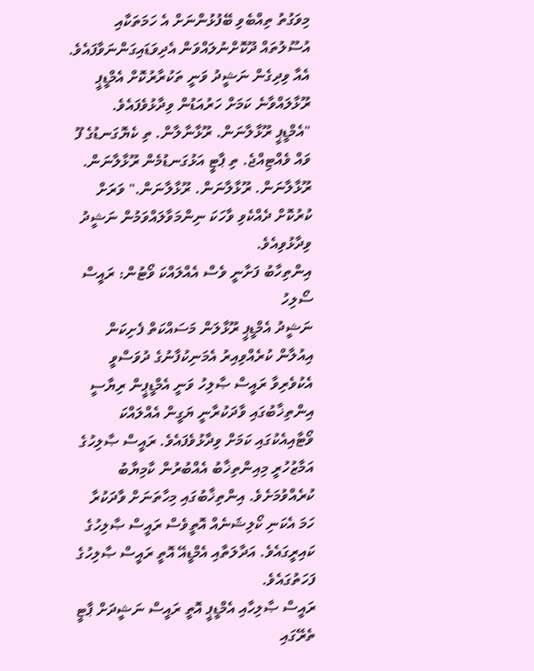މިވަގުތު ތިއްބެވި ބޭފުޅުންނަށް އެ ހަމަތަކާއި އުސޫލުތައް ދޫކޮށްނުލައްވަން އެދިވަޑައިގަންނަވާފައެވެ. އެއާ ވިދިގެން ނަޝީދު ވަނީ ތަކުރާރުކޮށް އެމްޑީޕީ ރޫޅާލައްވާނެ ކަމަށް ހަރުއަޑުން ވިދާޅުވެފައެވެ.
"އެމްޑީޕީ ރޫޅާލާނަން. ރޫޅާނާލާން. ތި ކެޔޮގަނޑުގެ ފޫ ވައް ވެއްޓިއްޖެ. ތި ޕާޓީ އަޅުގަނޑުމެން ރޫޅާލާނަން. ރޫޅާލާނަން. ރޫޅާލާނަން. ރޫޅާލާނަން." ވަރަށް ކުރުކޮށް ދެއްކެވި ވާހަކަ ނިންމަވާލައްވަމުން ނަޝީދު ވިދާޅުވިއެވެ.
އިންތިހާބު ފަށާނީ ވެސް އެއްލައްކަ ވޯޓުން: ރައީސް ސޯލިހު
ނަޝީދު އެމްޑީޕީ ރޫޅާލަން މަސައްކަތް ފެށިކަން އިއުލާން ކުރެއްވިއިރު އެމަނިކުފާނުގެ ދުވަސްވީ އެކުވެރިވާ ރައީސް ޞާލިހު ވަނީ އެމްޑީޕީން ރިޔާސީ އިންތިޚާބުގައި ވާދަކުރާނީ ޔަގީން އެއްލައްކަ ވޯޓާއިއެކުގައި ކަމަށް ވިދާޅުވެފައެވެ. ރައީސް ޞާލިހުގެ އަމާޒުހުރީ މިއިންތިޚާބު އެއްބުރުން ކާމިޔާބު ކުރެއްވުމަށެވެ. އިންތިޚާބުގައި މިހާތަނަށް ވާދަކުރާ ހަމަ އެކަނި ކޯލިޝަނެއް އޮތީވެސް ރައީސް ޞާލިހުގެ ކައިރީގައެވެ. އަދާލަތާއި އެމްޑީއޭ އޮތީ ރައީސް ޞާލިހުގެ ފަހަތުގައެވެ.
ރައީސް ޞާލިހާއި އެމްޑީޕީ އޮތީ ރައީސް ނަޝީދަށް ޕާޓީ ތެރޭގައި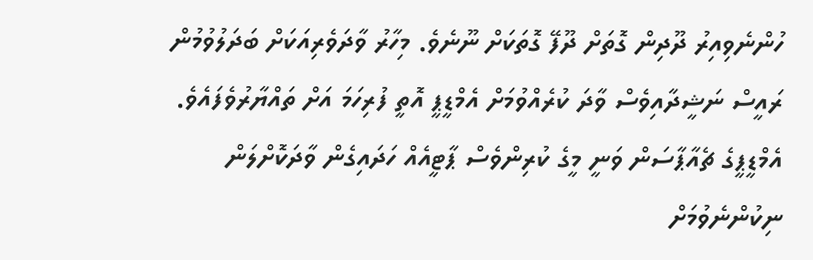ހުންނެވިއިރު ދޫދިން ގޮތަށް ދޫފޭ ގޮތަކަށް ނޫނެވެ. މިހާރު ވާދަވެރިއަކަށް ބަދަލުވުމުން ރައީސް ނަޝީދާއިވެސް ވާދަ ކުރެއްވުމަށް އެމްޑީޕީ އޮތީ ފުރިހަމަ އަށް ތައްޔާރުވެފައެވެ. އެމްޑީޕީގެ ޗެއާޕާސަން ވަނީ މީގެ ކުރިންވެސް ޕާޓީއެއް ހަދައިގެން ވާދަކޮށްލަން ނިކުންނެވުމަށް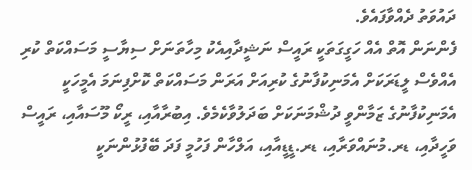ދައުވަތު ދެއްވާފައެވެ.
ފެންނަން އޮތް އެއް ހަގީގަތަކީ ރައީސް ނަޝީދާއިއެކު މިހާތަނަށް ސިޔާސީ މަސައްކަތް ކުރި އެއްވެސް ލީޑަރަކަށް އެމަނިކުފާނުގެ ކުރިއަށް އަރަން މަސައްކަތް ކޮށްފިނަމަ އެމީހަކީ އެމަނިކުފާނުގެ ޒަމާންވީ ދުޝްމަނަކަށް ބަދަލުވާކެމެވެ. އިބުރާއާއި، ރީކޯ މޫސައާއި، ރައީސް ވަހީދާއި، ޑރ.މުނައްވަރާއި، ޑރ.ޑީޑީއާއި، އަލްހާން ފަހުމީ ފަދަ ބޭފުޅުންނަކީ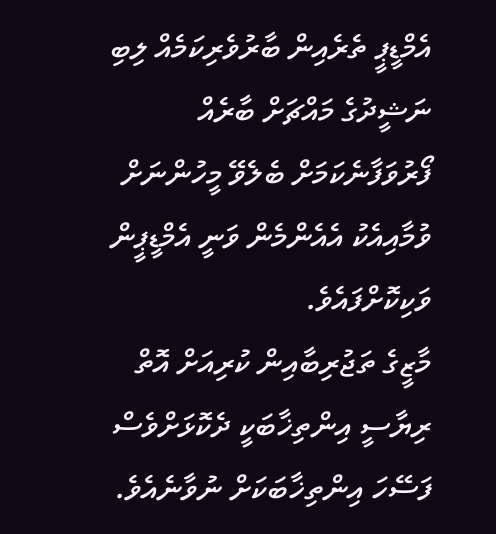އެމްޑީޕީ ތެރެއިން ބާރުވެރިކަމެއް ލިބި ނަޝީދުގެ މައްޗަށް ބާރެއް ފޯރުވަފާނެކަމަށް ބެލެވޭ މީހުންނަށް ވުމާއިއެކު އެއެންމެން ވަނީ އެމްޑީޕީން ވަކިކޮށްފައެވެ.
މާޒީގެ ތަޖުރިބާއިން ކުރިއަށް އޮތް ރިޔާސީ އިންތިޚާބަކީ ދެކޮޅަށްވެސް ފަސޭހަ އިންތިޚާބަކަށް ނުވާނެއެވެ.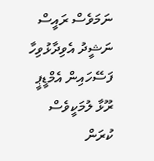ނަމަވެސް ރައީސް ނަޝީދު އެވިދާޅުވިހާ ފަސޭހައިން އެމްޑީޕީ ރޫޅާ ލުމަކީވެސް ކުރަން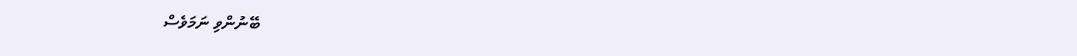ބޭނުންވި ނަމަވެސް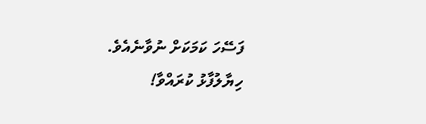ފަސޭހަ ކަމަކަށް ނުވާނެއެވެ.
ހިޔާލުފާޅު ކުރައްވާ!